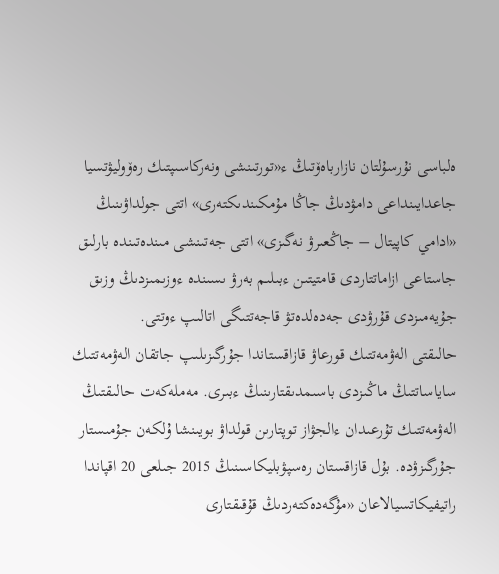ەلباسى نۇرسۇلتان نازارباەۆتىڭ ء«تورتىنشى ونەركاسىپتىك رەۆوليۋتسيا جاعدايىنداعى دامۋدىڭ جاڭا مۇمكىندىكتەرى» اتتى جولداۋىنىڭ «ادامي كاپيتال – جاڭعىرۋ نەگىزى» اتتى جەتىنشى مىندەتىندە بارلىق جاستاعى ازاماتتاردى قامتيتىن ءبىلىم بەرۋ ىسىندە ءوزىمىزدىڭ وزىق جۇيەمىزدى قۇرۋدى جەدەلدەتۋ قاجەتتىگى اتالىپ ءوتتى.
حالىقتى الەۋمەتتىك قورعاۋ قازاقستاندا جۇرگىزىلىپ جاتقان الەۋمەتتىك ساياساتتىڭ ماڭىزدى باسىمدىقتارىنىڭ ءبىرى. مەملەكەت حالىقتىڭ الەۋمەتتىك تۇرعىدان ءالجۋاز توپتارىن قولداۋ بويىنشا ۇلكەن جۇمىستار جۇرگىزۋدە. بۇل قازاقستان رەسپۋبليكاسىنىڭ 2015 جىلعى 20 اقپاندا راتيفيكاتسيالاعان «مۇگەدەكتەردىڭ قۇقىقتارى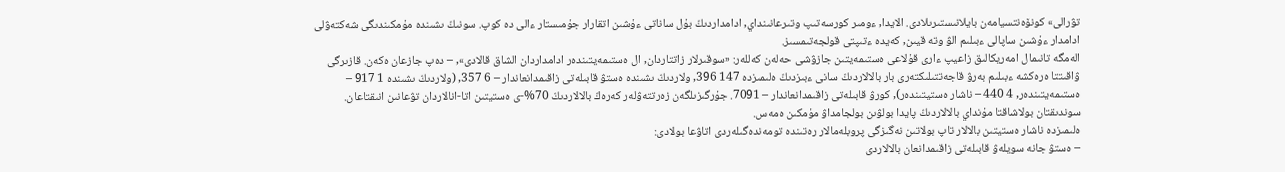تۋرالى» كونۆەنتسيامەن بايلانىستىرىلادى. الايدا, ءومىر كورسەتىپ وتىرعانىنداي, ادامداردىڭ بۇل ساناتى ءۇشىن اتقارار جۇمىستار ءالى دە كوپ. سونىڭ ىشىندە مۇمكىندىگى شەكتەۋلى ادامدار ءۇشىن ساپالى ءبىلىم الۋ وتە قيىن, كەيدە ءتىپتى قولجەتىمسىز.
الەمگە تانىمال امەريكالىق زاعيپ ءارى قۇلاعى ەستىمەيتىن جازۋشى حەلەن كەللەر: «سوقىرلار زاتتاردان, ال ەستىمەيتىندەر ادامداردان الشاق قالادى», – دەپ جازعان ەكەن. قازىرگى ۋاقىتتا ەرەكشە ءبىلىم بەرۋ قاجەتتىلىكتەرى بار بالالاردىڭ سانى ءبىزدىڭ ەلىمىزدە 147 396, ولاردىڭ ىشىندە ەستۋ قابىلەتى زاقىمدانعاندار – 6 357, (ولاردىڭ ىشىندە 1 917 – ەستىمەيتىندەر, 4 440 – ناشار ەستيتىندەر), كورۋ قابىلەتى زاقىمدانعاندار – 7091. جۇرگىزىلگەن زەرتتەۋلەر كەرەڭ بالالاردىڭ 70%-ى ەستيتىن اتا-انالاردان تۋعانىن انىقتاعان. سوندىقتان بولاشاقتا مۇنداي بالالاردىڭ پايدا بولۋىن بولجامداۋ مۇمكىن ەمەس.
ەلىمىزدە ناشار ەستيتىن بالالار تاپ بولاتىن نەگىزگى پروبلەمالار رەتىندە تومەندەگىلەردى اتاۋعا بولادى:
– ەستۋ جانە سويلەۋ قابىلەتى زاقىمدانعان بالالاردى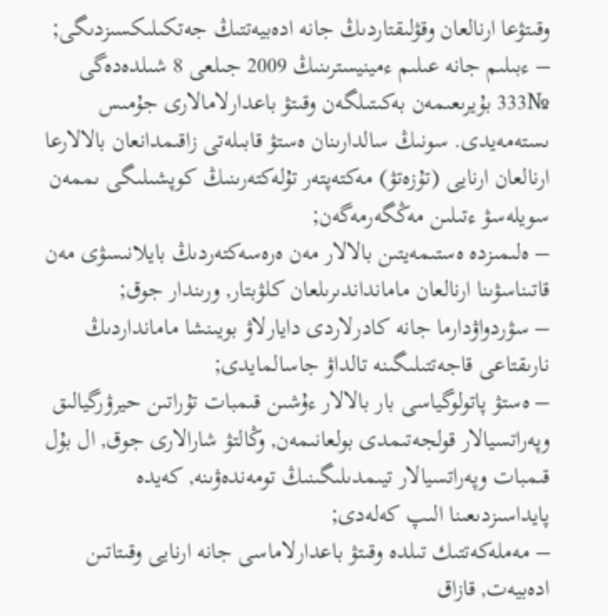وقىتۋعا ارنالعان وقۋلىقتاردىڭ جانە ادەبيەتتىڭ جەتكىلىكسىزدىگى;
– ءبىلىم جانە عىلىم ءمينيسترىنىڭ 2009 جىلعى 8 شىلدەدەگى №333 بۇيرىعىمەن بەكىتىلگەن وقىتۋ باعدارلامالارى جۇمىس ىستەمەيدى. سونىڭ سالدارىنان ەستۋ قابىلەتى زاقىمدانعان بالالارعا ارنالعان ارنايى (تۇزەتۋ) مەكتەپتەر تۇلەكتەرىنىڭ كوپشىلىگى ىممەن سويلەسۋ ءتىلىن مەڭگەرمەگەن;
– ەلىمىزدە ەستىمەيتىن بالالار مەن ەرەسەكتەردىڭ بايلانىسۋى مەن قاتىناسۋىنا ارنالعان مامانداندىرىلعان كلۋبتار, ورىندار جوق;
– سۋردواۋدارما جانە كادرلاردى دايارلاۋ بويىنشا مامانداردىڭ نارىقتاعى قاجەتتىلىگىنە تالداۋ جاسالمايدى;
– ەستۋ پاتولوگياسى بار بالالار ءۇشىن قىمبات تۇراتىن حيرۋرگيالىق وپەراتسيالار قولجەتىمدى بولعانىمەن, وڭالتۋ شارالارى جوق, ال بۇل قىمبات وپەراتسيالار تيىمدىلىگىنىڭ تومەندەۋىنە, كەيدە پايداسىزدىعىنا الىپ كەلەدى;
– مەملەكەتتىك تىلدە وقىتۋ باعدارلاماسى جانە ارنايى وقىتاتىن ادەبيەت, قازاق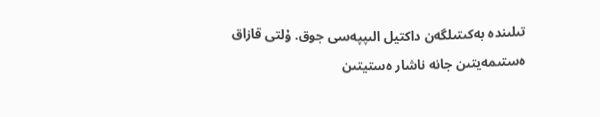تىلىندە بەكىتىلگەن داكتيل الىپپەسى جوق. ۇلتى قازاق ەستىمەيتىن جانە ناشار ەستيتىن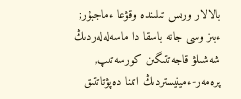بالالار ورىس تىلىندە وقۋعا ءماجبۇر;
ءبىز وسى جانە باسقا دا ماسەلەلەردىڭ شەشىلۋ قاجەتتىگىن كورسەتىپ, پرەمەر-ءمينيستردىڭ اتىنا دەپۋتاتتىق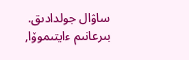ساۋال جولدادىق.
بىرعانىم ءايتىموۆا,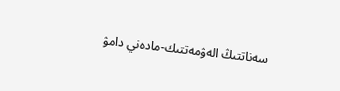سەناتتىڭ الەۋمەتتىك-مادەني دامۋ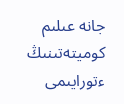جانە عىلىم كوميتەتىنىڭ ءتورايىمى